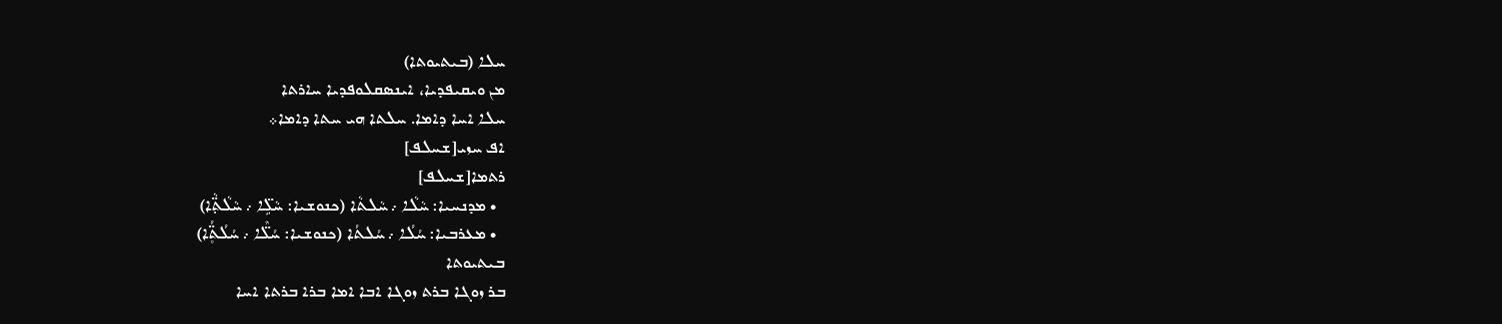ܚܠܐ (ܒܝܬܝܘܬܐ)
ܡܢ ܘܝܩܝܦܕܝܐ، ܐܝܢܣܩܠܘܦܕܝܐ ܚܐܪܬܐ
ܚܠܐ ܐܚܐ ܕܐܡܐ. ܚܠܬܐ ܗܝ ܚܬܐ ܕܐܡܐ܀
ܐܦ ܚܙܝ[ܫܚܠܦ]
ܪܬܡܐ[ܫܚܠܦ]
  • ܡܕܢܚܝܐ: ܚܵܠܵܐ ܇ ܚܵܠܬܵܐ (ܟܢܘܫܝܐ: ܚܵܠܹ̈ܐ ܇ ܚܵܠܵܬ݂̈ܵܐ)
  • ܡܥܪܒܝܐ: ܚܳܠܳܐ ܇ ܚܳܠܬܳܐ (ܟܢܘܫܝܐ: ܚܳܠ̈ܶܐ ܇ ܚܳܠܳܬ̥̈ܳܐ)
ܒܝܬܝܘܬܐ
ܒܪ ܙܘܓܐ ܒܪܬ ܙܘܓܐ ܐܒܐ ܐܡܐ ܒܪܐ ܒܪܬܐ ܐܚܐ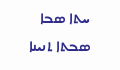ܚܬܐ ܣܒܐ ܣܒܬܐ ܬܢܝܢܐ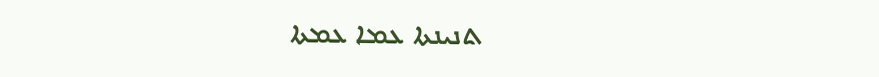ܬܢܝܢܬܐ ܥܡܐ ܥܡܬܐ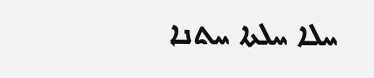ܚܠܐ ܚܠܬܐ ܚܬܢܐ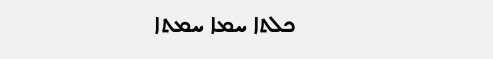ܟܠܬܐ ܚܡܐ ܚܡܬܐ